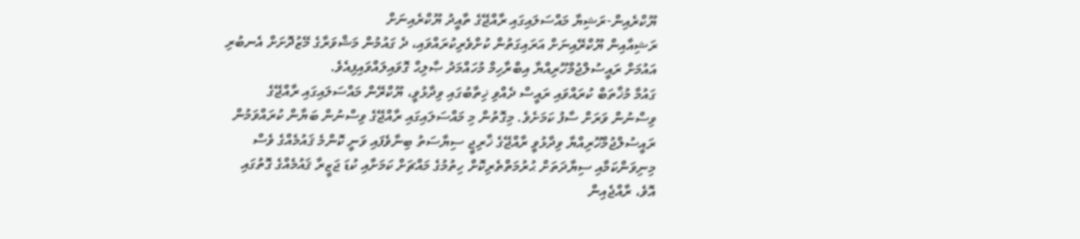ޔޫކްރެއިން-ރަޝިޔާ މައްސަލައިގައި ރާއްޖޭގެ ތާއީދު ޔޫކްރެއިނަށް
ރަޝިއާއިން ޔޫކްރޭއިނަށް އަރައިގަތުން ކުށްވެރިކުރައްވައި، ދެ ގައުމުން މަޝްވަރާގެ މޭޒުދޮށަށް އެނބުރި އައުމަށް ރައީސުލްޖުމްހޫރިއްޔާ އިބްރާހިމް މުހައްމަދު ޞާލިޙް ގޮވައިލައްވައިފިއެވެ.
ގައުމާ މުޚާތަބް ކުރައްވައި ރައީސް ދެއްވި ޚިތާބުގައި ވިދާޅުވީ، ޔޫކްރޭން މައްސަލައިގައި ރާއްޖޭގެ ވިސްނުން ވަރަށް ސާފު ކަމަށެވެ. މިގޮތުން މި މައްސަލައިގައި ރާއްޖޭގެ ވިސްނުން ބަޔާން ކުރައްވަމުން ރައީސުލްޖުމްހޫރިއްޔާ ވިދާޅުވީ ރާއްޖޭގެ ޚާރިޖީ ސިޔާސަތު ބިނާވެފައި ވަނީ ކޮންމެ ޤައުމެއްގެ ވެސް މިނިވަންކަމާއި ސިޔާދަތަށް ޙުރުމަތްތެރިކޮށް ހިތުމުގެ މައްޗަށް ކަމަށާއި ކުޑަ ޖަޒީރާ ޤައުމެއްގެ ގޮތުގައި އޮވެ، ރާއްޖެއިން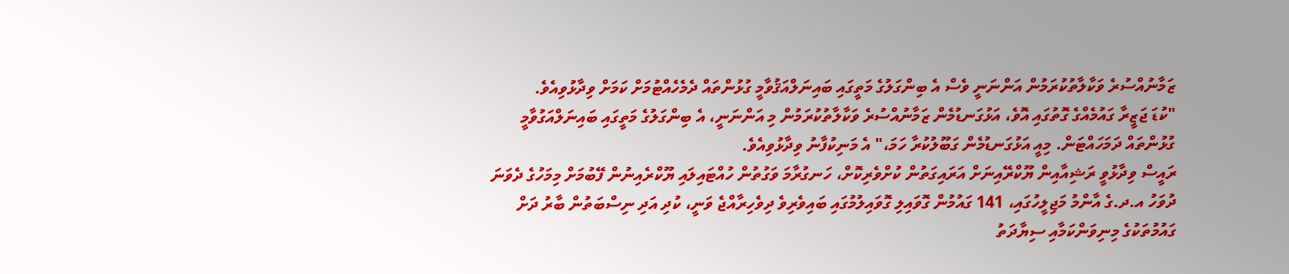ޒަމާނުއްސުރެ ވަކާލާތުކުރަމުން އަންނަނީ ވެސް އެ ބިންގަލުގެ މަތީގައި ބައިނަލްއަޤުވާމީ ގުޅުންތައް ދެމެހެއްޓުމަށް ކަމަށް ވިދާޅުވިއެވެ.
"ކުޑަ ޖަޒީރާ ގައުމެއްގެ ގޮތުގައި އޮވެ، އަޅުގަނޑުމެން ޒަމާނުއްސުރެ ވަކާލާތުކުރަމުން މި އަންނަނީ، އެ ބިންގަލުގެ މަތީގައި ބައިނަލްއަގުވާމީ ގުޅުންތައް ދަމަހައްޓަން. މިއީ އަޅުގަނޑުމެން ގަބޫލުކުރާ ހަމަ،" އެ މަނިކުފާނު ވިދާޅުވިއެވެ.
ރައީސް ވިދާޅުވީ ރަޝިއާއިން ޔޫކްރޭއިނަށް އަރައިގަތުން ކުށްވެރިކޮށް، ހަނގުރާމަ ވަގުތުން ހުއްޓައިލައި ޔޫކްރެއިނުން ފޭބުމަށް މިމަހުގެ ދެވަނަ ދުވަހު އ.ދ.ގެ އާންމު މަޖިލީހުގައި، 141 ގައުމުން ގޮވައިލި ގޮވައިލުމުގައި ބައިވެރިވެ ދިވެހިރާއްޖެ ވަނީ، ކުދި އަދި ނިސްބަތުން ބާރު ދަށް ގައުމުތަކުގެ މިނިވަންކަމާއި ސިޔާދަތު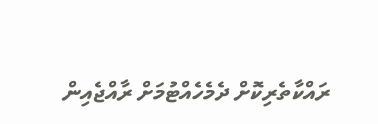ރައްކާތެރިކޮށް ދެމެހެއްޓުމަށް ރާއްޖެއިން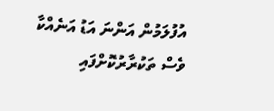އުފުލަމުން އަންނަ އަޑު އަނެއްކާ ވެސް ތަކުރާރުކޮށްފައި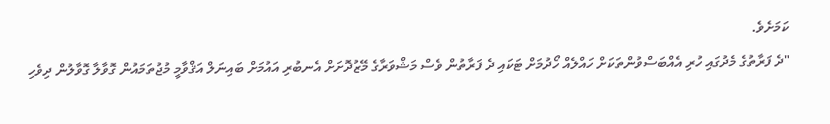ކަމަށެވެ.
"ދެ ފަރާތުގެ މެދުގައި ހުރި އެއްބަސްވުންތަކަށް ހައްލެއް ހޯދުމަށް ޓަކައި ދެ ފަރާތުން ވެސް މަޝްވަރާގެ މޭޒުދޮށަށް އެނބުރި އައުމަށް ބައިނަލް އަޤްވާމީ މުޖުތަމައުން ގޮވާލާ ގޮވާލުން ދިވެހި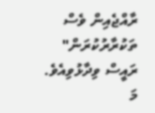ރާއްޖެއިން ވެސް ތަކުރާރުކުރަން" ރައީސް ވިދާޅުވިއެވެ.
މަ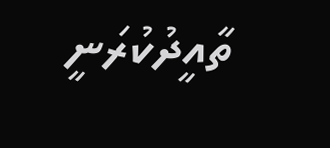ތާއީދުކުރަނީ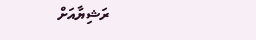ރަޝިޔާއަށް